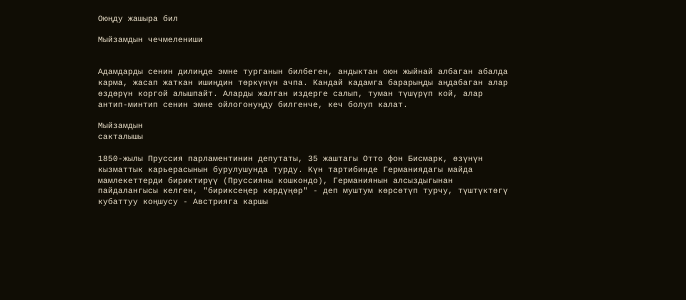Оюңду жашыра бил

Мыйзамдын чечмелениши


Адамдарды сенин дилиңде эмне турганын билбеген, андыктан оюн жыйнай албаган абалда карма, жасап жаткан ишиңдин төркүнүн ачпа. Кандай кадамга барарыңды аңдабаган алар өздөрүн коргой алышпайт. Аларды жалган издерге салып, туман түшүрүп кой, алар антип-минтип сенин эмне ойлогонуңду билгенче, кеч болуп калат.

Мыйзамдын
сакталышы

1850-жылы Пруссия парламентинин депутаты, 35 жаштагы Отто фон Бисмарк, өзүнүн кызматтык карьерасынын бурулушунда турду. Күн тартибинде Германиядагы майда мамлекеттерди бириктирүү (Пруссияны кошкондо), Германиянын алсыздыгынан пайдалангысы келген, "бириксеңер көрдүңөр" - деп муштум көрсөтүп турчу, түштүктөгү кубаттуу коңшусу - Австрияга каршы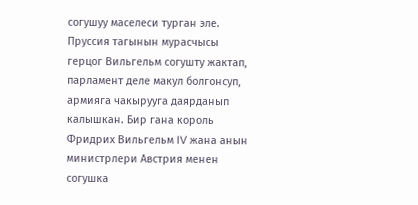согушуу маселеси турган эле. Пруссия тагынын мурасчысы герцог Вильгельм согушту жактап, парламент деле макул болгонсуп, армияга чакырууга даярданып калышкан. Бир гана король Фридрих Вильгельм IV жана анын министрлери Австрия менен согушка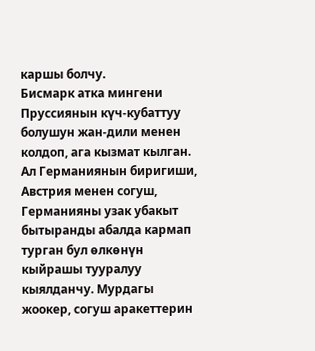каршы болчу.
Бисмарк атка мингени Пруссиянын күч-кубаттуу болушун жан-дили менен колдоп, ага кызмат кылган. Ал Германиянын биригиши, Австрия менен согуш, Германияны узак убакыт бытыранды абалда кармап турган бул өлкөнүн кыйрашы тууралуу кыялданчу. Мурдагы жоокер, согуш аракеттерин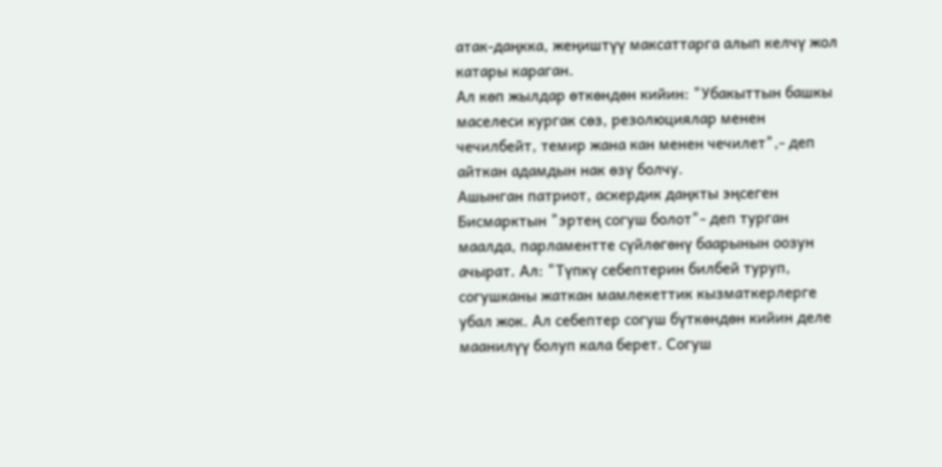атак-даңкка, жеңиштүү максаттарга алып келчү жол катары караган.
Ал көп жылдар өткөндөн кийин: "Убакыттын башкы маселеси кургак сөз, резолюциялар менен чечилбейт, темир жана кан менен чечилет",- деп айткан адамдын нак өзү болчу.
Ашынган патриот, аскердик даңкты эңсеген Бисмарктын "эртең согуш болот"- деп турган маалда, парламентте сүйлөгөнү баарынын оозун ачырат. Ал: "Түпкү себептерин билбей туруп, согушканы жаткан мамлекеттик кызматкерлерге убал жок. Ал себептер согуш бүткөндөн кийин деле маанилүү болуп кала берет. Согуш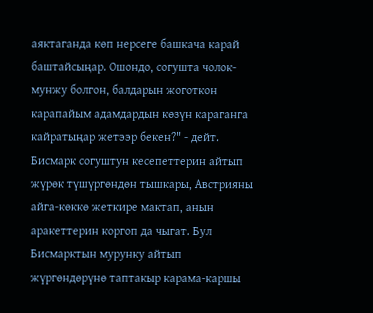аяктаганда көп нерсеге башкача карай баштайсыңар. Ошондо, согушта чолок-мунжу болгон, балдарын жоготкон карапайым адамдардын көзүн караганга кайратыңар жетээр бекен?" - дейт. Бисмарк согуштун кесепеттерин айтып жүрөк түшүргөндөн тышкары, Австрияны айга-көккө жеткире мактап, анын аракеттерин коргоп да чыгат. Бул Бисмарктын мурунку айтып жүргөндөрүнө таптакыр карама-каршы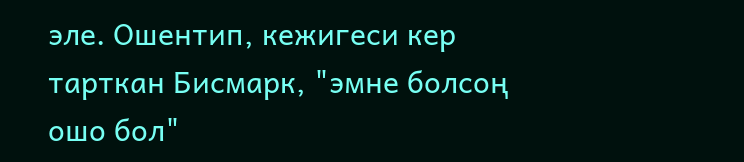эле. Ошентип, кежигеси кер тарткан Бисмарк, "эмне болсоң ошо бол"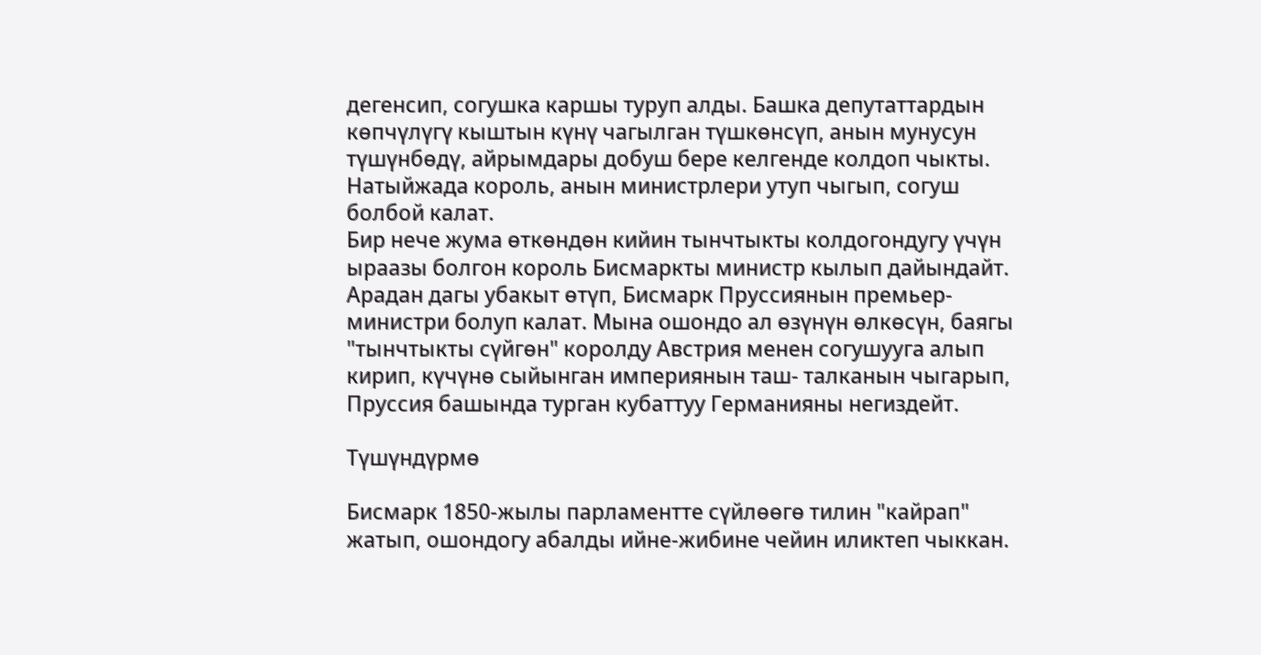дегенсип, согушка каршы туруп алды. Башка депутаттардын көпчүлүгү кыштын күнү чагылган түшкөнсүп, анын мунусун түшүнбөдү, айрымдары добуш бере келгенде колдоп чыкты. Натыйжада король, анын министрлери утуп чыгып, согуш болбой калат.
Бир нече жума өткөндөн кийин тынчтыкты колдогондугу үчүн ыраазы болгон король Бисмаркты министр кылып дайындайт. Арадан дагы убакыт өтүп, Бисмарк Пруссиянын премьер-министри болуп калат. Мына ошондо ал өзүнүн өлкөсүн, баягы "тынчтыкты сүйгөн" королду Австрия менен согушууга алып кирип, күчүнө сыйынган империянын таш- талканын чыгарып, Пруссия башында турган кубаттуу Германияны негиздейт.

Түшүндүрмө

Бисмарк 1850-жылы парламентте сүйлөөгө тилин "кайрап" жатып, ошондогу абалды ийне-жибине чейин иликтеп чыккан.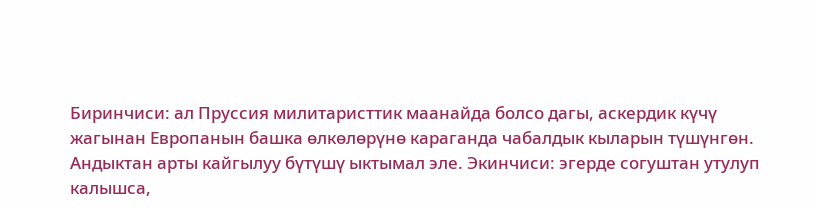Биринчиси: ал Пруссия милитаристтик маанайда болсо дагы, аскердик күчү жагынан Европанын башка өлкөлөрүнө караганда чабалдык кыларын түшүнгөн. Андыктан арты кайгылуу бүтүшү ыктымал эле. Экинчиси: эгерде согуштан утулуп калышса,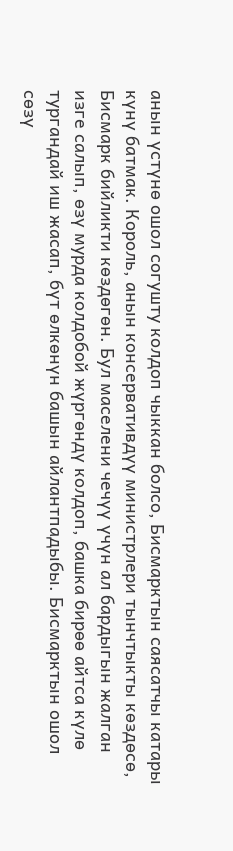анын үстүнө ошол согушту колдоп чыккан болсо, Бисмарктын саясатчы катары күнү батмак. Король, анын консервативдүү министрлери тынчтыкты көздөсө, Бисмарк бийликти көздөгөн. Бул маселени чечүү үчүн ал бардыгын жалган изге салып, өзү мурда колдобой жүргөндү колдоп, башка бирөө айтса күлө тургандай иш жасап, бүт өлкөнүн башын айлантпадыбы. Бисмарктын ошол сөзү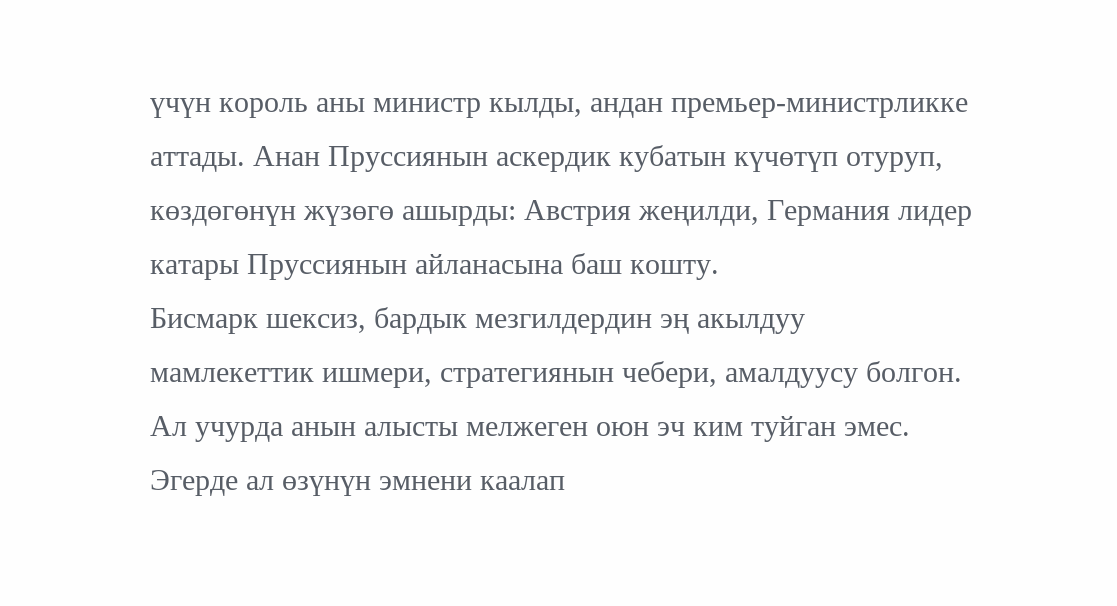үчүн король аны министр кылды, андан премьер-министрликке аттады. Анан Пруссиянын аскердик кубатын күчөтүп отуруп, көздөгөнүн жүзөгө ашырды: Австрия жеңилди, Германия лидер катары Пруссиянын айланасына баш кошту.
Бисмарк шексиз, бардык мезгилдердин эң акылдуу мамлекеттик ишмери, стратегиянын чебери, амалдуусу болгон. Ал учурда анын алысты мелжеген оюн эч ким туйган эмес. Эгерде ал өзүнүн эмнени каалап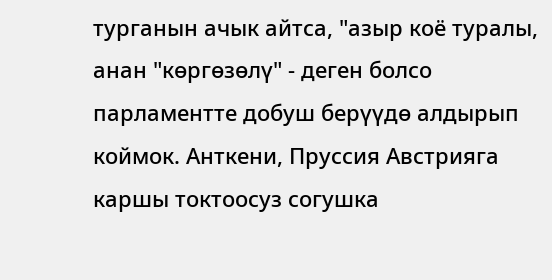турганын ачык айтса, "азыр коё туралы, анан "көргөзөлү" - деген болсо парламентте добуш берүүдө алдырып коймок. Анткени, Пруссия Австрияга каршы токтоосуз согушка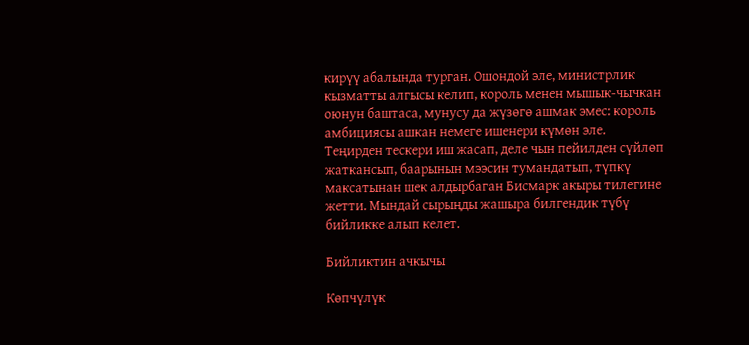кирүү абалында турган. Ошондой эле, министрлик кызматты алгысы келип, король менен мышык-чычкан оюнун баштаса, мунусу да жүзөгө ашмак эмес: король амбициясы ашкан немеге ишенери күмөн эле.
Теңирден тескери иш жасап, деле чын пейилден сүйлөп жаткансып, баарынын мээсин тумандатып, түпкү максатынан шек алдырбаган Бисмарк акыры тилегине жетти. Мындай сырыңды жашыра билгендик түбү бийликке алып келет.

Бийликтин ачкычы

Көпчүлүк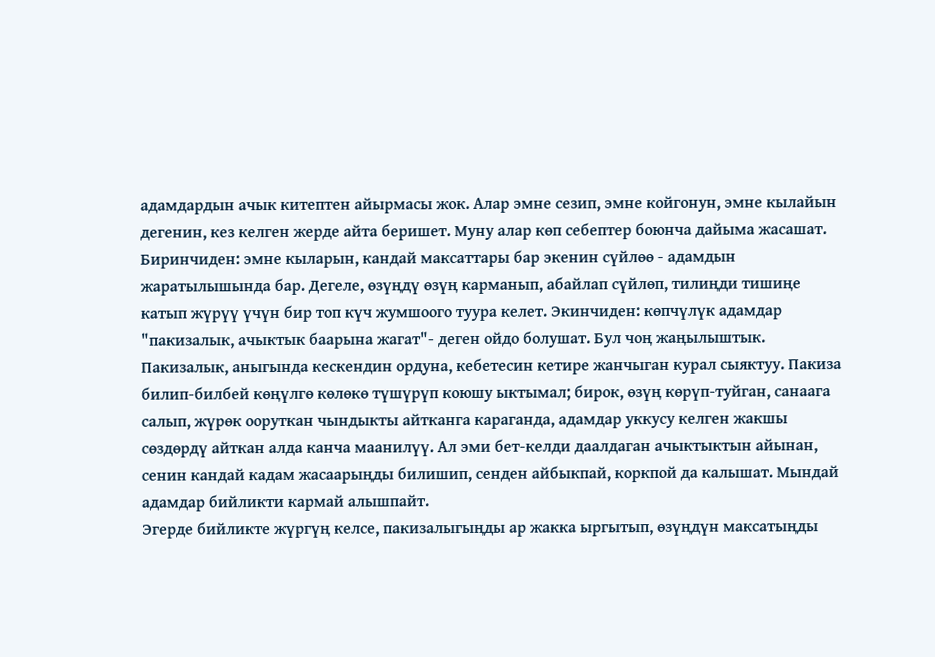адамдардын ачык китептен айырмасы жок. Алар эмне сезип, эмне койгонун, эмне кылайын дегенин, кез келген жерде айта беришет. Муну алар көп себептер боюнча дайыма жасашат. Биринчиден: эмне кыларын, кандай максаттары бар экенин сүйлөө - адамдын жаратылышында бар. Дегеле, өзүңдү өзүң карманып, абайлап сүйлөп, тилиңди тишиңе катып жүрүү үчүн бир топ күч жумшоого туура келет. Экинчиден: көпчүлүк адамдар "пакизалык, ачыктык баарына жагат"- деген ойдо болушат. Бул чоң жаңылыштык.
Пакизалык, аныгында кескендин ордуна, кебетесин кетире жанчыган курал сыяктуу. Пакиза билип-билбей көңүлгө көлөкө түшүрүп коюшу ыктымал; бирок, өзүң көрүп-туйган, санаага салып, жүрөк ооруткан чындыкты айтканга караганда, адамдар уккусу келген жакшы сөздөрдү айткан алда канча маанилүү. Ал эми бет-келди даалдаган ачыктыктын айынан, сенин кандай кадам жасаарыңды билишип, сенден айбыкпай, коркпой да калышат. Мындай адамдар бийликти кармай алышпайт.
Эгерде бийликте жүргүң келсе, пакизалыгыңды ар жакка ыргытып, өзүңдүн максатыңды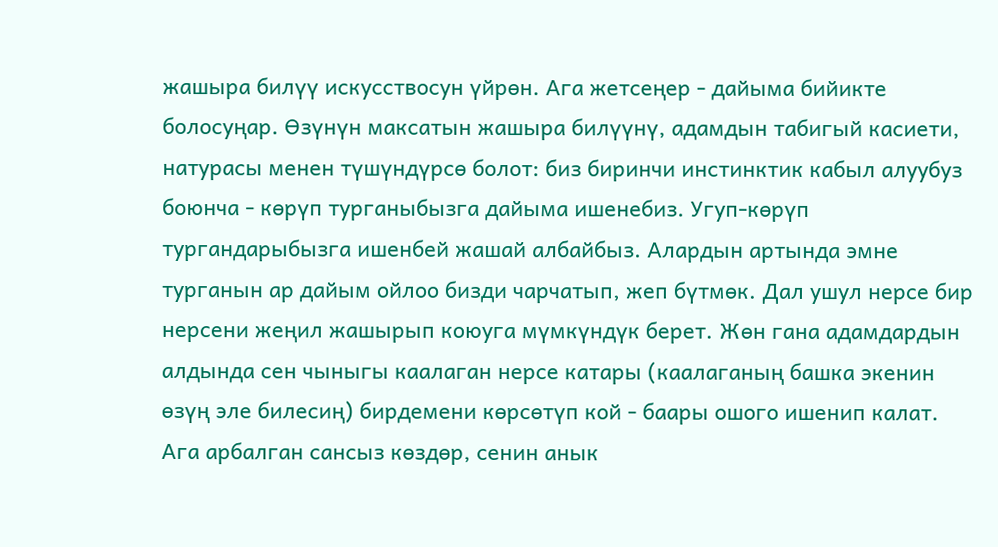жашыра билүү искусствосун үйрөн. Ага жетсеңер - дайыма бийикте болосуңар. Өзүнүн максатын жашыра билүүнү, адамдын табигый касиети, натурасы менен түшүндүрсө болот: биз биринчи инстинктик кабыл алуубуз боюнча - көрүп турганыбызга дайыма ишенебиз. Угуп-көрүп тургандарыбызга ишенбей жашай албайбыз. Алардын артында эмне турганын ар дайым ойлоо бизди чарчатып, жеп бүтмөк. Дал ушул нерсе бир нерсени жеңил жашырып коюуга мүмкүндүк берет. Жөн гана адамдардын алдында сен чыныгы каалаган нерсе катары (каалаганың башка экенин өзүң эле билесиң) бирдемени көрсөтүп кой - баары ошого ишенип калат. Ага арбалган сансыз көздөр, сенин анык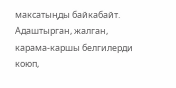максатыңды байкабайт. Адаштырган, жалган, карама-каршы белгилерди коюп,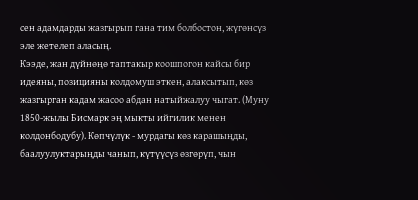сен адамдарды жазгырып гана тим болбостон, жүгөнсүз эле жетелеп аласың.
Кээде, жан дүйнөңө таптакыр коошпогон кайсы бир идеяны, позицияны колдомуш эткен, алаксытып, көз жазгырган кадам жасоо абдан натыйжалуу чыгат. (Муну 1850-жылы Бисмарк эң мыкты ийгилик менен колдонбодубу). Көпчүлүк - мурдагы көз карашыңды, баалуулуктарыңды чанып, күтүүсүз өзгөрүп, чын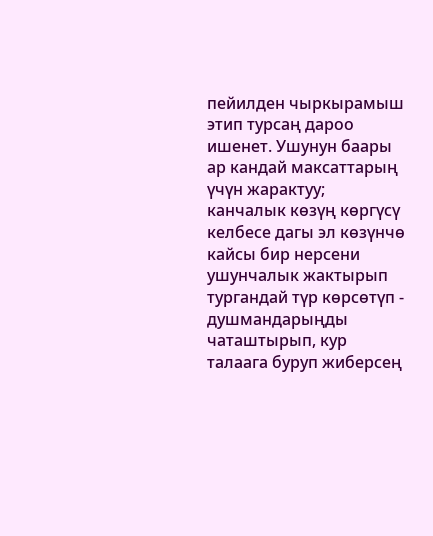пейилден чыркырамыш этип турсаң дароо ишенет. Ушунун баары ар кандай максаттарың үчүн жарактуу; канчалык көзүң көргүсү келбесе дагы эл көзүнчө кайсы бир нерсени ушунчалык жактырып тургандай түр көрсөтүп - душмандарыңды чаташтырып, кур талаага буруп жиберсең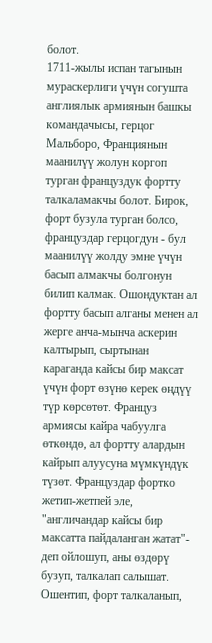болот.
1711-жылы испан тагынын мураскерлиги үчүн согушта англиялык армиянын башкы командачысы, герцог Мальборо, Франциянын маанилүү жолун коргоп турган француздук фортту талкаламакчы болот. Бирок, форт бузула турган болсо, француздар герцогдун - бул маанилүү жолду эмне үчүн басып алмакчы болгонун билип калмак. Ошондуктан ал фортту басып алганы менен ал жерге анча-мынча аскерин калтырып, сыртынан караганда кайсы бир максат үчүн форт өзүнө керек өңдүү түр көрсөтөт. Француз армиясы кайра чабуулга өткөндө, ал фортту алардын кайрып алуусуна мүмкүндүк түзөт. Француздар фортко жетип-жетпей эле, "англичандар кайсы бир максатта пайдаланган жатат"- деп ойлошуп, аны өздөрү бузуп, талкалап салышат. Ошентип, форт талкаланып,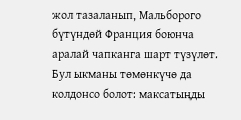жол тазаланып, Мальборого бүтүндөй Франция боюнча аралай чапканга шарт түзүлөт.
Бул ыкманы төмөнкүчө да колдонсо болот: максатыңды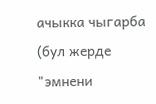ачыкка чыгарба (бул жерде "эмнени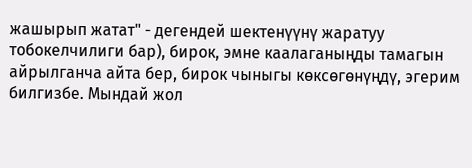жашырып жатат" - дегендей шектенүүнү жаратуу тобокелчилиги бар), бирок, эмне каалаганыңды тамагын айрылганча айта бер, бирок чыныгы көксөгөнүңдү, эгерим билгизбе. Мындай жол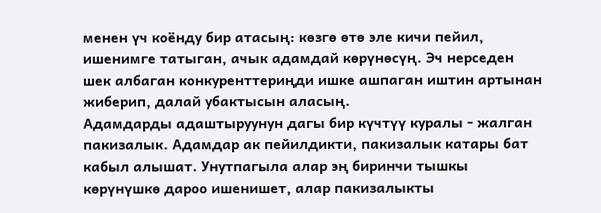менен үч коёнду бир атасың: көзгө өтө эле кичи пейил, ишенимге татыган, ачык адамдай көрүнөсүң. Эч нерседен шек албаган конкуренттериңди ишке ашпаган иштин артынан жиберип, далай убактысын аласың.
Адамдарды адаштыруунун дагы бир күчтүү куралы - жалган пакизалык. Адамдар ак пейилдикти, пакизалык катары бат кабыл алышат. Унутпагыла алар эң биринчи тышкы көрүнүшкө дароо ишенишет, алар пакизалыкты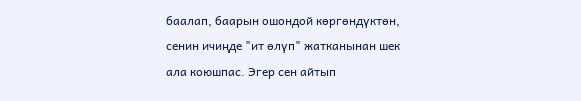баалап, баарын ошондой көргөндүктөн, сенин ичиңде "ит өлүп" жатканынан шек ала коюшпас. Эгер сен айтып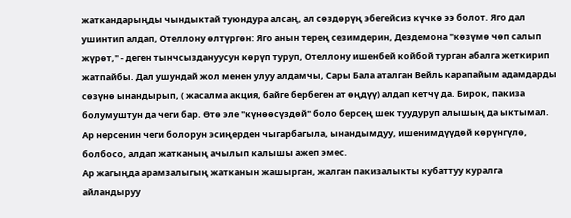жаткандарыңды чындыктай туюндура алсаң, ал сөздөрүң эбегейсиз күчкө ээ болот. Яго дал ушинтип алдап, Отеллону өлтүргөн: Яго анын терең сезимдерин, Дездемона "көзүмө чөп салып жүрөт," - деген тынчсыздануусун көрүп туруп, Отеллону ишенбей койбой турган абалга жеткирип жатпайбы. Дал ушундай жол менен улуу алдамчы, Сары Бала аталган Вейль карапайым адамдарды сөзүнө ынандырып, ( жасалма акция, байге бербеген ат өңдүү) алдап кетчү да. Бирок, пакиза болумуштун да чеги бар. Өтө эле "күнөөсүздөй" боло берсең шек туудуруп алышың да ыктымал. Ар нерсенин чеги болорун эсиңерден чыгарбагыла, ынандымдуу, ишенимдүүдөй көрүнгүлө, болбосо, алдап жатканың ачылып калышы ажеп эмес.
Ар жагыңда арамзалыгың жатканын жашырган, жалган пакизалыкты кубаттуу куралга айландыруу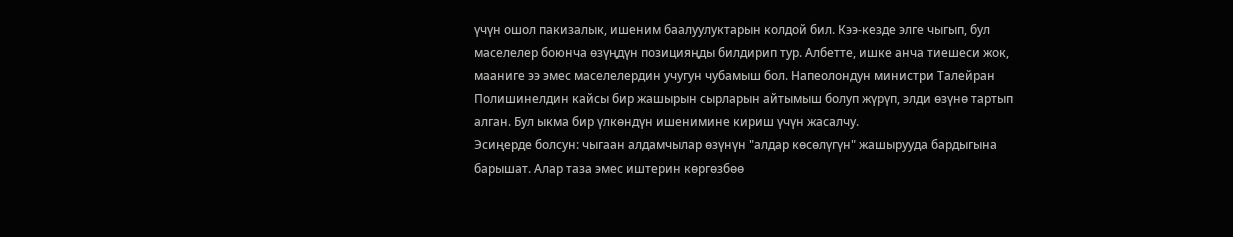үчүн ошол пакизалык, ишеним баалуулуктарын колдой бил. Кээ-кезде элге чыгып, бул маселелер боюнча өзүңдүн позицияңды билдирип тур. Албетте, ишке анча тиешеси жок, мааниге ээ эмес маселелердин учугун чубамыш бол. Напеолондун министри Талейран Полишинелдин кайсы бир жашырын сырларын айтымыш болуп жүрүп, элди өзүнө тартып алган. Бул ыкма бир үлкөндүн ишенимине кириш үчүн жасалчу.
Эсиңерде болсун: чыгаан алдамчылар өзүнүн "алдар көсөлүгүн" жашырууда бардыгына барышат. Алар таза эмес иштерин көргөзбөө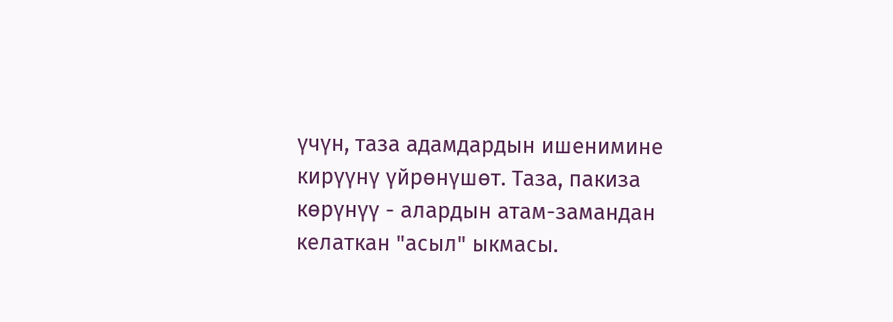үчүн, таза адамдардын ишенимине кирүүнү үйрөнүшөт. Таза, пакиза көрүнүү - алардын атам-замандан келаткан "асыл" ыкмасы.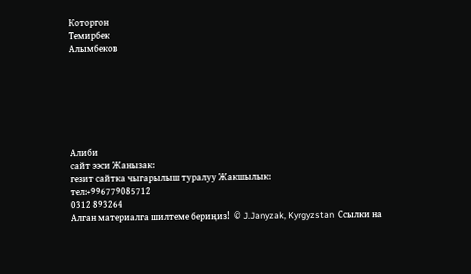Которгон
Темирбек
Алымбеков







Алиби
сайт ээси Жанызак:
гезит сайтка чыгарылыш туралуу Жакшылык:
тел:+996779085712
0312 893264
Алган материалга шилтеме бериңиз!  © J.Janyzak, Kyrgyzstan  Ссылки на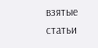взятые статьи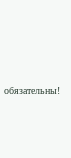обязательны!